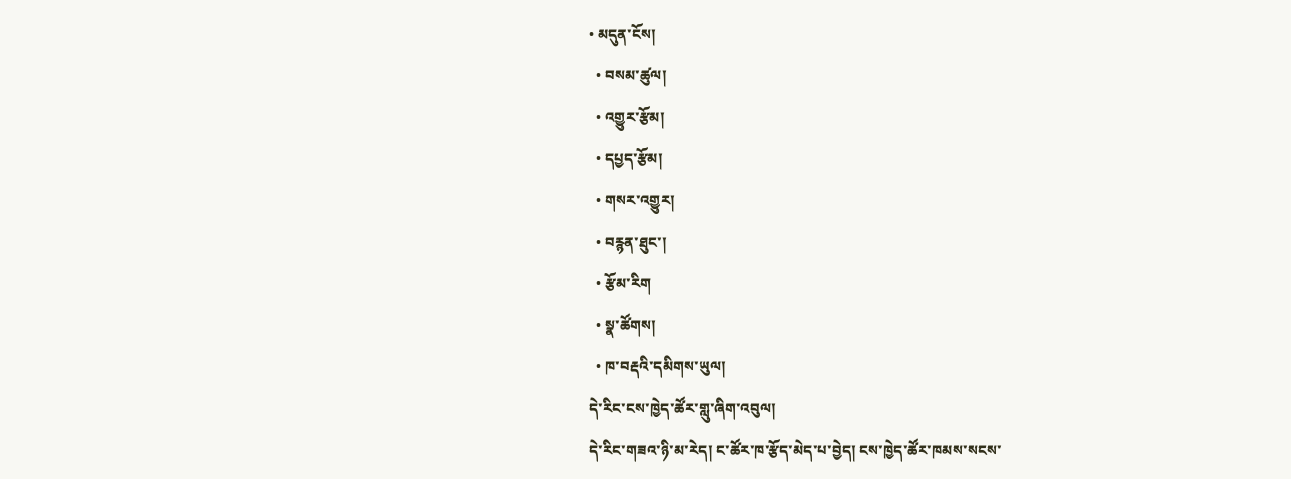• མདུན་ངོས།
  • བསམ་ཚུལ།
  • འགྱུར་རྩོམ།
  • དཔྱད་རྩོམ།
  • གསར་འགྱུར།
  • བརྙན་ཐུང་།
  • རྩོམ་རིག
  • སྣ་ཚོགས།
  • ཁ་བརྡའི་དམིགས་ཡུལ།
དེ་རིང་ངས་ཁྱེད་ཚོར་གླུ་ཞིག་འབུལ།
དེ་རིང་གཟའ་ཉི་མ་རེད། ང་ཚོར་ཁ་རྩོད་མེད་པ་བྱེད། ངས་ཁྱེད་ཚོར་ཁམས་སངས་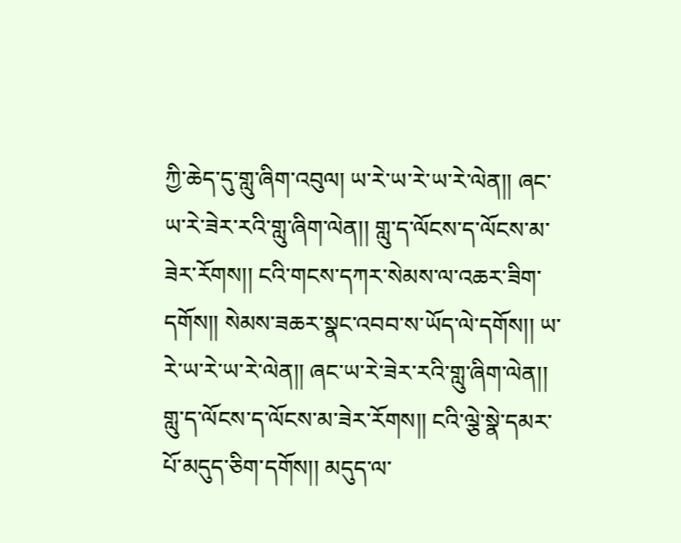ཀྱི་ཆེད་དུ་གླུ་ཞིག་འབུལ། ཡ་རེ་ཡ་རེ་ཡ་རེ་ལེན།། ཞང་ཡ་རེ་ཟེར་རའི་གླུ་ཞིག་ལེན།། གླུ་ད་ལོངས་ད་ལོངས་མ་ཟེར་རོགས།། ངའི་གངས་དཀར་སེམས་ལ་འཆར་ཟིག་དགོས།། སེམས་ཟཆར་སྣང་འབབ་ས་ཡོད་ལེ་དགོས།། ཡ་རེ་ཡ་རེ་ཡ་རེ་ལེན།། ཞང་ཡ་རེ་ཟེར་རའི་གླུ་ཞིག་ལེན།། གླུ་ད་ལོངས་ད་ལོངས་མ་ཟེར་རོགས།། ངའི་ལྕེ་སྣེ་དམར་པོ་མདུད་ཅིག་དགོས།། མདུད་ལ་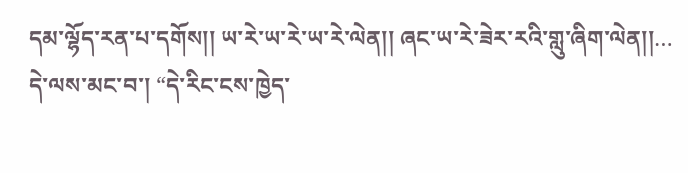དམ་ལྷོད་རན་པ་དགོས།། ཡ་རེ་ཡ་རེ་ཡ་རེ་ལེན།། ཞང་ཡ་རེ་ཟེར་རའི་གླུ་ཞིག་ལེན།།…
དེ་ལས་མང་བ་། “དེ་རིང་ངས་ཁྱེད་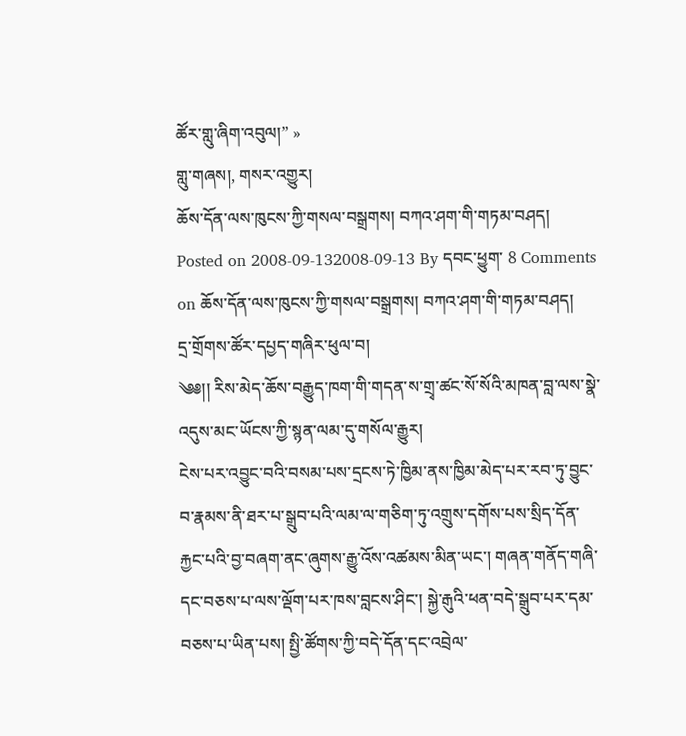ཚོར་གླུ་ཞིག་འབུལ།” »
གླུ་གཞས།, གསར་འགྱུར།
ཆོས་དོན་ལས་ཁུངས་ཀྱི་གསལ་བསྒྲགས། བཀའ་ཤག་གི་གཏམ་བཤད།
Posted on 2008-09-132008-09-13 By དབང་ཕྱུག་ 8 Comments on ཆོས་དོན་ལས་ཁུངས་ཀྱི་གསལ་བསྒྲགས། བཀའ་ཤག་གི་གཏམ་བཤད།
དྲ་གྲོགས་ཚོར་དཔྱད་གཞིར་ཕུལ་བ།
༄༅།། རིས་མེད་ཆོས་བརྒྱུད་ཁག་གི་གདན་ས་གྲྭ་ཚང་སོ་སོའི་མཁན་བླ་ལས་སྣེ་འདུས་མང་ཡོངས་ཀྱི་སྙན་ལམ་དུ་གསོལ་རྒྱུར།
ངེས་པར་འབྱུང་བའི་བསམ་པས་དྲངས་ཏེ་ཁྱིམ་ནས་ཁྱིམ་མེད་པར་རབ་ཏུ་བྱུང་བ་རྣམས་ནི་ཐར་པ་སྒྲུབ་པའི་ལམ་ལ་གཅིག་ཏུ་འགྲུས་དགོས་པས་སྲིད་དོན་རྐྱང་པའི་བྱ་བཞག་ནང་ཞུགས་རྒྱུ་འོས་འཚམས་མིན་ཡང་། གཞན་གནོད་གཞི་དང་བཅས་པ་ལས་ལྡོག་པར་ཁས་བླངས་ཤིང་། སྐྱེ་རྒུའི་ཕན་བདེ་སྒྲུབ་པར་དམ་བཅས་པ་ཡིན་པས། སྤྱི་ཚོགས་ཀྱི་བདེ་དོན་དང་འབྲེལ་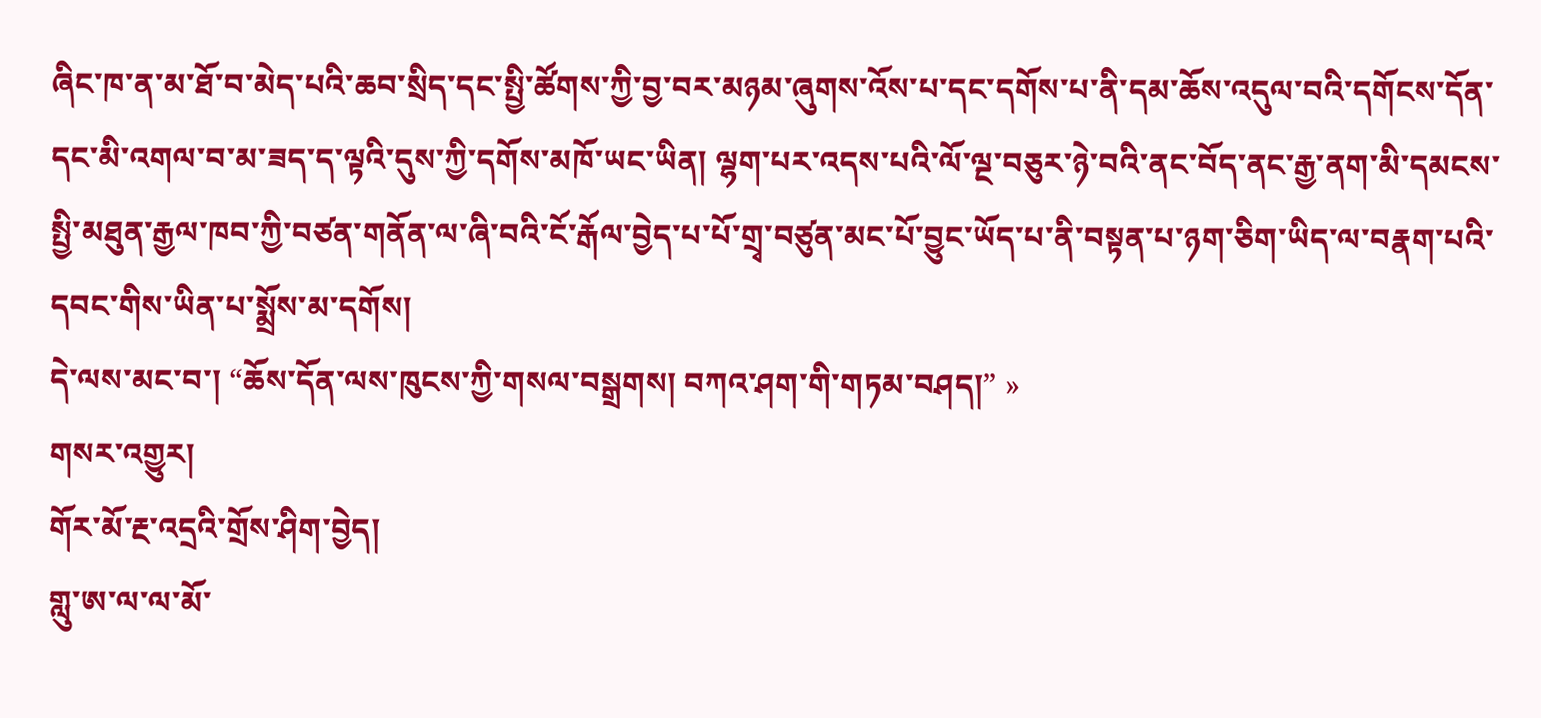ཞིང་ཁ་ན་མ་ཐོ་བ་མེད་པའི་ཆབ་སྲིད་དང་སྤྱི་ཚོགས་ཀྱི་བྱ་བར་མཉམ་ཞུགས་འོས་པ་དང་དགོས་པ་ནི་དམ་ཆོས་འདུལ་བའི་དགོངས་དོན་དང་མི་འགལ་བ་མ་ཟད་ད་ལྟའི་དུས་ཀྱི་དགོས་མཁོ་ཡང་ཡིན། ལྷག་པར་འདས་པའི་ལོ་ལྔ་བཅུར་ཉེ་བའི་ནང་བོད་ནང་རྒྱ་ནག་མི་དམངས་སྤྱི་མཐུན་རྒྱལ་ཁབ་ཀྱི་བཙན་གནོན་ལ་ཞི་བའི་ངོ་རྒོལ་བྱེད་པ་པོ་གྲྭ་བཙུན་མང་པོ་བྱུང་ཡོད་པ་ནི་བསྟན་པ་ཉག་ཅིག་ཡིད་ལ་བརྣག་པའི་དབང་གིས་ཡིན་པ་སྨྲོས་མ་དགོས།
དེ་ལས་མང་བ་། “ཆོས་དོན་ལས་ཁུངས་ཀྱི་གསལ་བསྒྲགས། བཀའ་ཤག་གི་གཏམ་བཤད།” »
གསར་འགྱུར།
གོར་མོ་རྔ་འདྲའི་གྲོས་ཤིག་བྱེད།
གླུ་ཨ་ལ་ལ་མོ་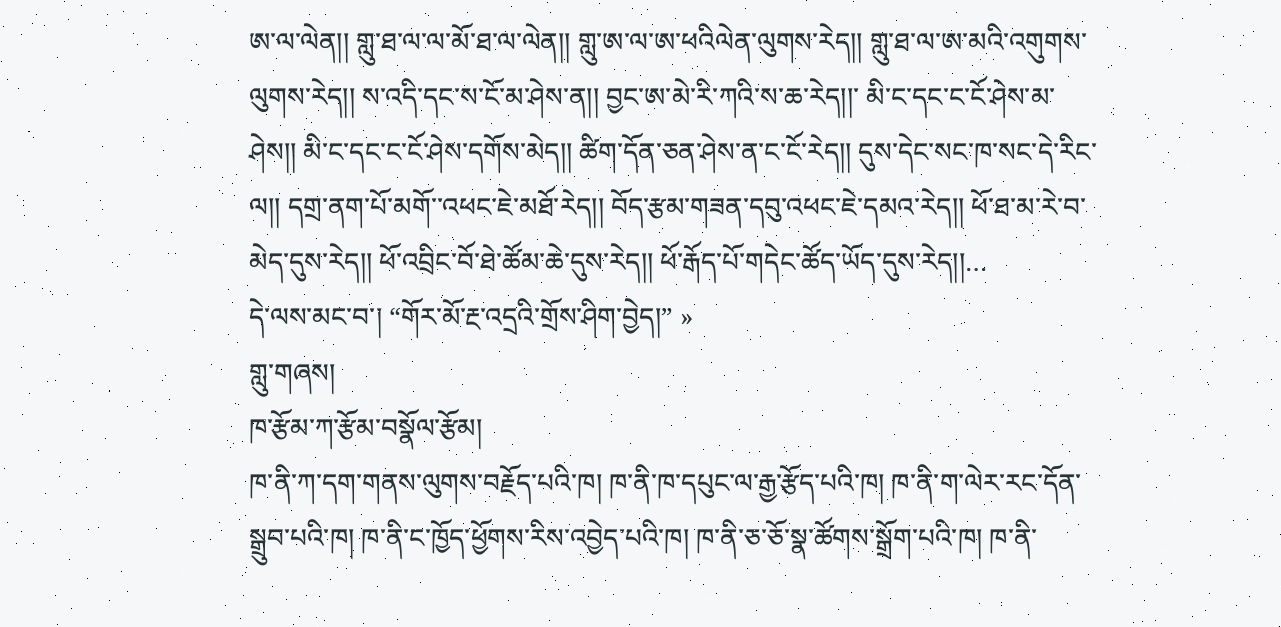ཨ་ལ་ལེན།། གླུ་ཐ་ལ་ལ་མོ་ཐ་ལ་ལེན།། གླུ་ཨ་ལ་ཨ་ཕའིལེན་ལུགས་རེད།། གླུ་ཐ་ལ་ཨ་མའི་འགུགས་ལུགས་རེད།། ས་འདི་དང་ས་ངོ་མ་ཤེས་ན།། བྱང་ཨ་མེ་རི་ཀའི་ས་ཆ་རེད།།་ མི་ང་དང་ང་ངོ་ཤེས་མ་ཤེས།། མི་ང་དང་ང་ངོ་ཤེས་དགོས་མེད།། ཚིག་དོན་ཅན་ཤེས་ན་ང་ངོ་རེད།། དུས་དེང་སང་ཁ་སང་དེ་རིང་ལ།། དགྲ་ནག་པོ་མགོ་་འཕང་ཇེ་མཐོ་རེད།། བོད་རྩམ་གཟན་དབུ་འཕང་ཇེ་དམའ་རེད།། ཕོ་ཐ་མ་རེ་བ་མེད་དུས་རེད།། ཕོ་འབྲིང་བོ་ཐེ་ཚོམ་ཆེ་དུས་རེད།། ཕོ་རྒོད་པོ་གདེང་ཚོད་ཡོད་དུས་རེད།།…
དེ་ལས་མང་བ་། “གོར་མོ་རྔ་འདྲའི་གྲོས་ཤིག་བྱེད།” »
གླུ་གཞས།
ཁ་རྩོམ་ཀ་རྩོམ་བསྣོལ་རྩོམ།
ཁ་ནི་ཀ་དག་གནས་ལུགས་བརྗོད་པའི་ཁ། ཁ་ནི་ཁ་དཔུང་ལ་རྒྱ་རྩོད་པའི་ཁ། ཁ་ནི་ག་ལེར་རང་དོན་སྒྲུབ་པའི་ཁ། ཁ་ནི་ང་ཁྱོད་ཕྱོགས་རིས་འབྱེད་པའི་ཁ། ཁ་ནི་ཅ་ཅོ་སྣ་ཚོགས་སྒྲོག་པའི་ཁ། ཁ་ནི་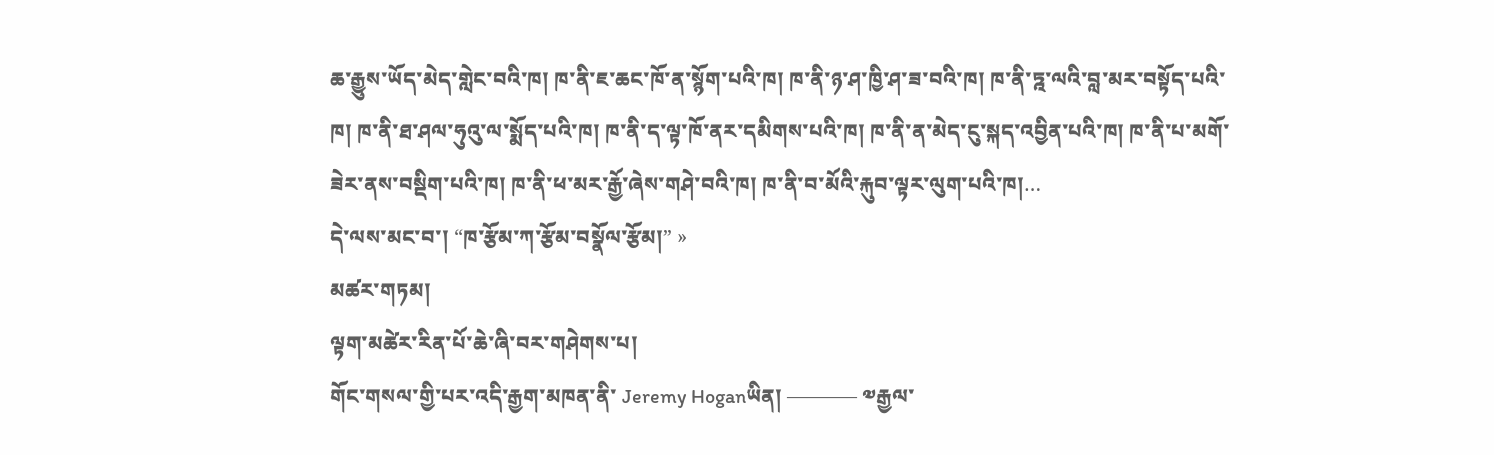ཆ་རྒྱུས་ཡོད་མེད་གླེང་བའི་ཁ། ཁ་ནི་ཇ་ཆང་ཁོ་ན་སྙོག་པའི་ཁ། ཁ་ནི་ཉ་ཤ་ཁྱི་ཤ་ཟ་བའི་ཁ། ཁ་ནི་ཏྰ་ལའི་བླ་མར་བསྟོད་པའི་ཁ། ཁ་ནི་ཐ་ཤལ་ཧུའུ་ལ་སྨོད་པའི་ཁ། ཁ་ནི་ད་ལྟ་ཁོ་ནར་དམིགས་པའི་ཁ། ཁ་ནི་ན་མེད་ངུ་སྐད་འབྱིན་པའི་ཁ། ཁ་ནི་པ་མགོ་ཟེར་ནས་བསྡིག་པའི་ཁ། ཁ་ནི་ཕ་མར་རྒྱོ་ཞེས་གཤེ་བའི་ཁ། ཁ་ནི་བ་མོའི་རྐུབ་ལྟར་ལུག་པའི་ཁ།…
དེ་ལས་མང་བ་། “ཁ་རྩོམ་ཀ་རྩོམ་བསྣོལ་རྩོམ།” »
མཚར་གཏམ།
ལྟག་མཚེར་རིན་པོ་ཆེ་ཞི་བར་གཤེགས་པ།
གོང་གསལ་གྱི་པར་འདི་རྒྱག་མཁན་ནི་ Jeremy Hoganཡིན། ———– ༧རྒྱལ་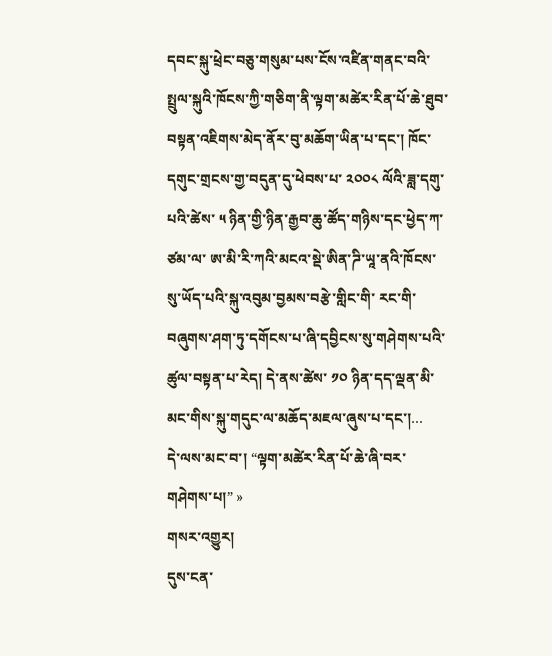དབང་སྐུ་ཕྲེང་བཅུ་གསུམ་པས་ངོས་འཛིན་གནང་བའི་སྤྲུལ་སྐུའི་ཁོངས་ཀྱི་གཅིག་ནི་ལྟག་མཚེར་རིན་པོ་ཆེ་ཐུབ་བསྟན་འཇིགས་མེད་ནོར་བུ་མཆོག་ཡིན་པ་དང་། ཁོང་དགུང་གྲངས་གྱ་བདུན་དུ་ཕེབས་པ་ ༢༠༠༨ ལོའི་ཟླ་དགུ་པའི་ཚེས་ ༥ ཉིན་གྱི་ཉིན་རྒྱབ་ཆུ་ཚོད་གཉིས་དང་ཕྱེད་ཀ་ཙམ་ལ་ ཨ་མི་རི་ཀའི་མངའ་སྡེ་ཨིན་ཌི་ཡཱ་ནའི་ཁོངས་སུ་ཡོད་པའི་སྐུ་འབུམ་བྱམས་བརྩེ་གླིང་གི་ རང་གི་བཞུགས་ཤག་ཏུ་དགོངས་པ་ཞི་དབྱིངས་སུ་གཤེགས་པའི་ཚུལ་བསྟན་པ་རེད། དེ་ནས་ཚེས་ ༡༠ ཉིན་དད་ལྡན་མི་མང་གིས་སྐུ་གདུང་ལ་མཆོད་མཇལ་ཞུས་པ་དང་།…
དེ་ལས་མང་བ་། “ལྟག་མཚེར་རིན་པོ་ཆེ་ཞི་བར་གཤེགས་པ།” »
གསར་འགྱུར།
དུས་ངན་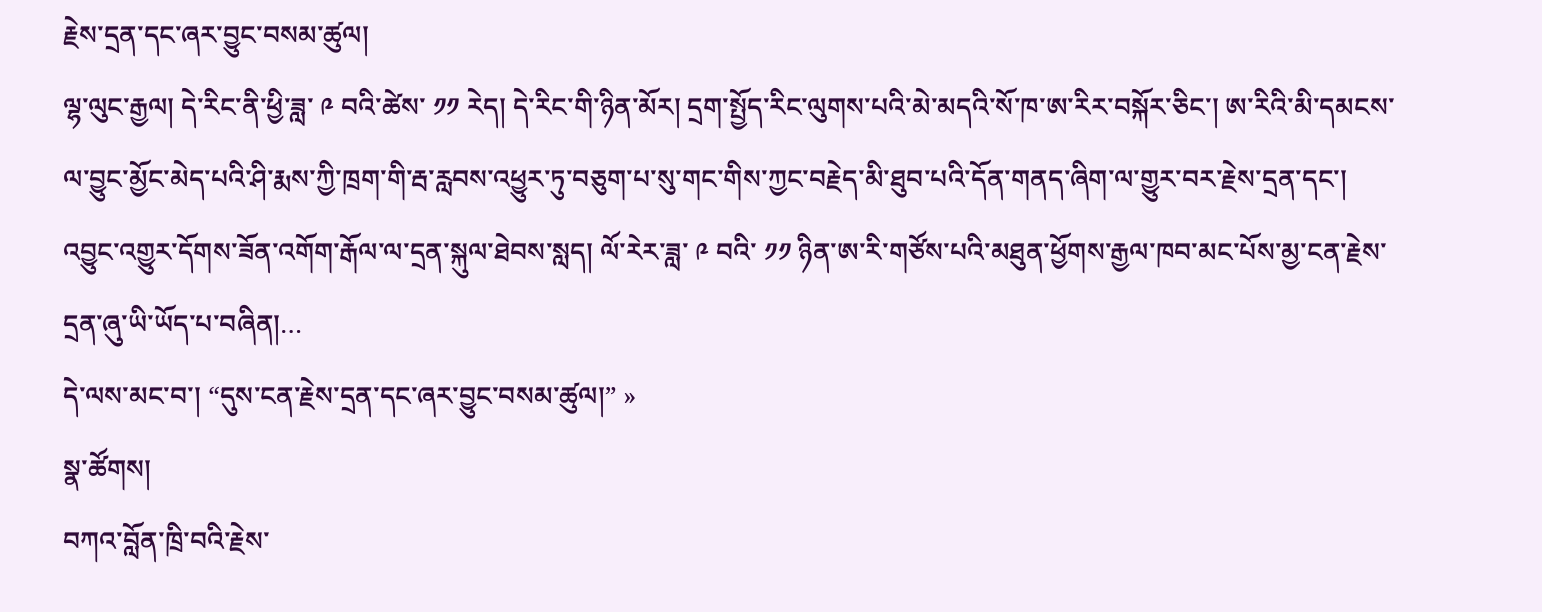རྗེས་དྲན་དང་ཞར་བྱུང་བསམ་ཚུལ།
ལྷ་ལུང་རྒྱལ། དེ་རིང་ནི་ཕྱི་ཟླ་ ༩ བའི་ཚེས་ ༡༡ རེད། དེ་རིང་གི་ཉིན་མོར། དྲག་སྤྱོད་རིང་ལུགས་པའི་མེ་མདའི་སོ་ཁ་ཨ་རིར་བསྐོར་ཅིང་། ཨ་རིའི་མི་དམངས་ལ་བྱུང་མྱོང་མེད་པའི་ཤི་རྨས་ཀྱི་ཁྲག་གི་རྦ་རླབས་འཕྱུར་ཏུ་བཅུག་པ་སུ་གང་གིས་ཀྱང་བརྗེད་མི་ཐུབ་པའི་དོན་གནད་ཞིག་ལ་གྱུར་བར་རྗེས་དྲན་དང་། འབྱུང་འགྱུར་དོགས་ཟོན་འགོག་རྒོལ་ལ་དྲན་སྐུལ་ཐེབས་སླད། ལོ་རེར་ཟླ་ ༩ བའི་ ༡༡ ཉིན་ཨ་རི་གཙོས་པའི་མཐུན་ཕྱོགས་རྒྱལ་ཁབ་མང་པོས་མྱ་ངན་རྗེས་དྲན་ཞུ་ཡི་ཡོད་པ་བཞིན།…
དེ་ལས་མང་བ་། “དུས་ངན་རྗེས་དྲན་དང་ཞར་བྱུང་བསམ་ཚུལ།” »
སྣ་ཚོགས།
བཀའ་བློན་ཁྲི་བའི་རྗེས་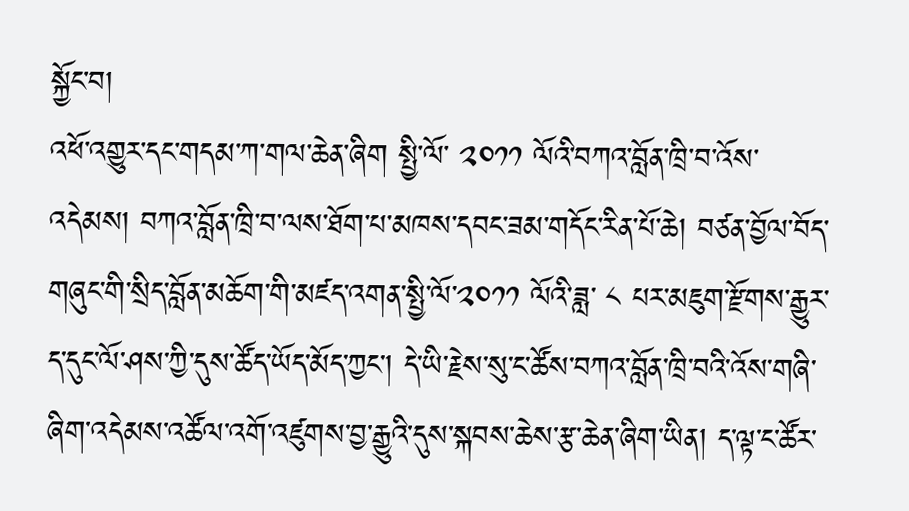སྐྱོང་བ།
འཕོ་འགྱུར་དང་གདམ་ཀ་གལ་ཆེན་ཞིག སྤྱི་ལོ་ ༢༠༡༡ ལོའི་བཀའ་བློན་ཁྲི་བ་འོས་འདེམས། བཀའ་བློན་ཁྲི་བ་ལས་ཐོག་པ་མཁས་དབང་ཟམ་གདོང་རིན་པོ་ཆེ། བཙན་བྱོལ་བོད་གཞུང་གི་སྲིད་བློན་མཆོག་གི་མཛད་འགན་སྤྱི་ལོ་༢༠༡༡ ལོའི་ཟླ་ ༨ པར་མཇུག་རྫོགས་རྒྱུར་ད་དུང་ལོ་ཤས་ཀྱི་དུས་ཚོད་ཡོད་མོད་ཀྱང་། དེ་ཡི་རྗེས་སུ་ང་ཚོས་བཀའ་བློན་ཁྲི་བའི་འོས་གཞི་ཞིག་འདེམས་འཚོལ་འགོ་འཛུགས་བྱ་རྒྱུའི་དུས་སྐབས་ཆེས་རྩ་ཆེན་ཞིག་ཡིན། ད་ལྟ་ང་ཚོར་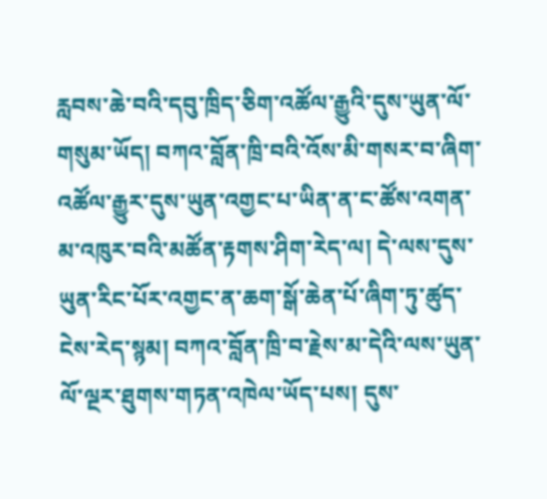རླབས་ཆེ་བའི་དབུ་ཁྲིད་ཅིག་འཚོལ་རྒྱུའི་དུས་ཡུན་ལོ་གསུམ་ཡོད། བཀའ་བློན་ཁྲི་བའི་འོས་མི་གསར་བ་ཞིག་འཚོལ་རྒྱུར་དུས་ཡུན་འགྱང་པ་ཡིན་ན་ང་ཚོས་འགན་མ་འཁུར་བའི་མཚོན་རྟགས་ཤིག་རེད་ལ། དེ་ལས་དུས་ཡུན་རིང་པོར་འགྱང་ན་ཆག་སྒོ་ཆེན་པོ་ཞིག་ཏུ་ཚུད་ངེས་རེད་སྙམ། བཀའ་བློན་ཁྲི་བ་རྗེས་མ་དེའི་ལས་ཡུན་ལོ་ལྔར་ཐུགས་གཏན་འཁེལ་ཡོད་པས། དུས་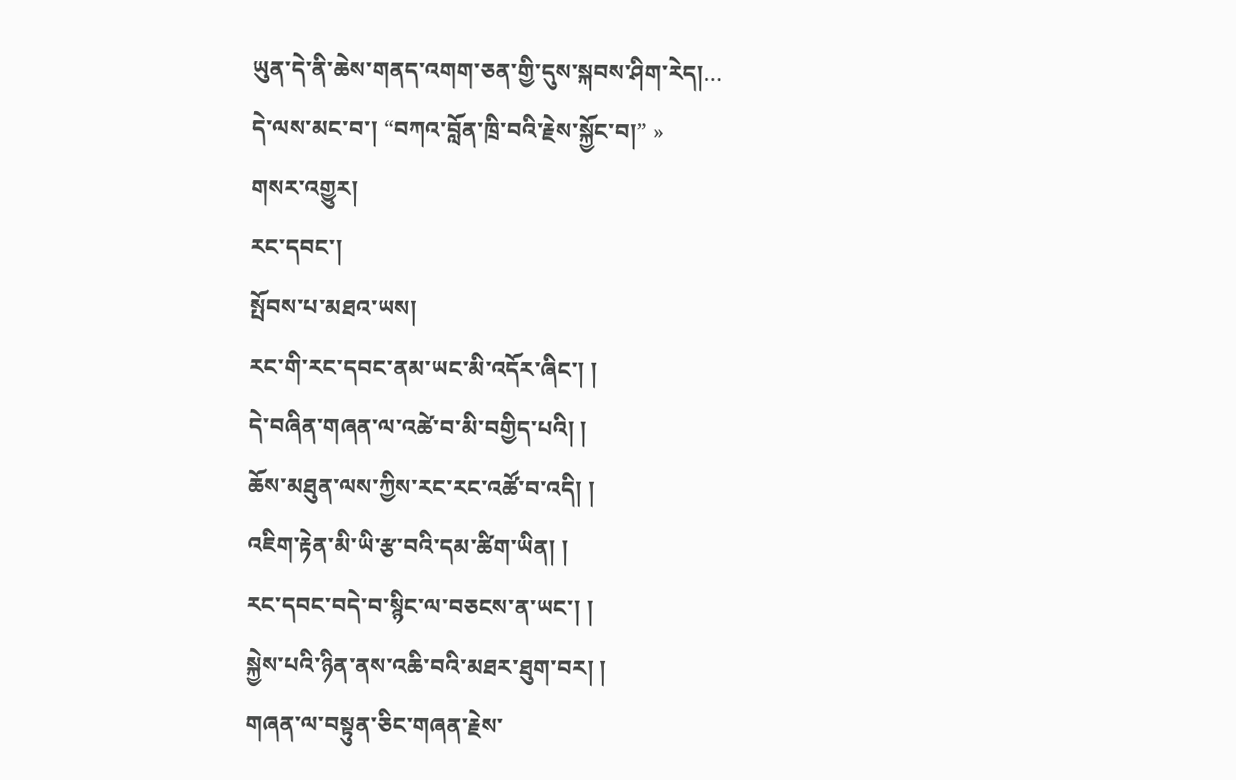ཡུན་དེ་ནི་ཆེས་གནད་འགག་ཅན་གྱི་དུས་སྐབས་ཤིག་རེད།…
དེ་ལས་མང་བ་། “བཀའ་བློན་ཁྲི་བའི་རྗེས་སྐྱོང་བ།” »
གསར་འགྱུར།
རང་དབང་།
སྤོབས་པ་མཐའ་ཡས།
རང་གི་རང་དབང་ནམ་ཡང་མི་འདོར་ཞིང་། །
དེ་བཞིན་གཞན་ལ་འཚེ་བ་མི་བགྱིད་པའི། །
ཆོས་མཐུན་ལས་ཀྱིས་རང་རང་འཚོ་བ་འདི། །
འཇིག་རྟེན་མི་ཡི་རྩ་བའི་དམ་ཚིག་ཡིན། །
རང་དབང་བདེ་བ་སྙིང་ལ་བཅངས་ན་ཡང་། །
སྐྱེས་པའི་ཉིན་ནས་འཆི་བའི་མཐར་ཐུག་བར། །
གཞན་ལ་བསྟུན་ཅིང་གཞན་རྗེས་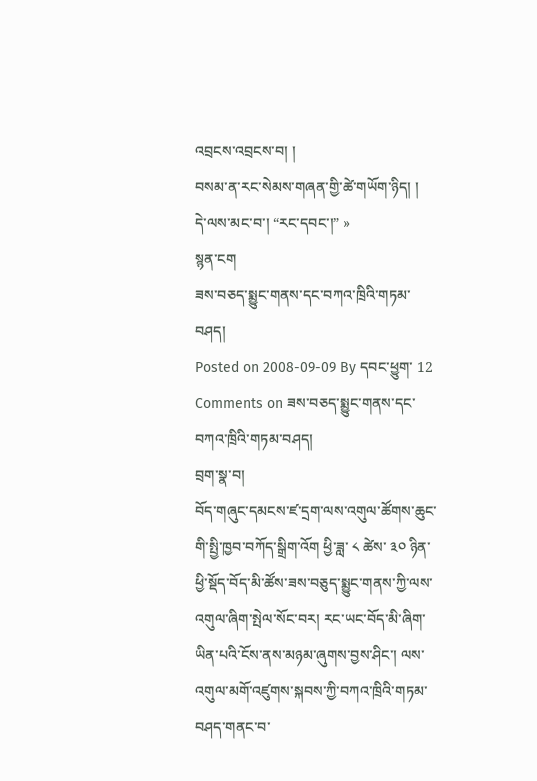འབྲངས་འབྲངས་བ། །
བསམ་ན་རང་སེམས་གཞན་གྱི་ཚེ་གཡོག་ཉིད། །
དེ་ལས་མང་བ་། “རང་དབང་།” »
སྙན་ངག
ཟས་བཅད་སྨྱུང་གནས་དང་བཀའ་ཁྲིའི་གཏམ་བཤད།
Posted on 2008-09-09 By དབང་ཕྱུག་ 12 Comments on ཟས་བཅད་སྨྱུང་གནས་དང་བཀའ་ཁྲིའི་གཏམ་བཤད།
བྲག་སྣ་བ།
བོད་གཞུང་དམངས་ཛ་དྲག་ལས་འགུལ་ཚོགས་ཆུང་གི་སྤྱི་ཁྱབ་བཀོད་སྒྲིག་འོག ཕྱི་ཟླ་ ༨ ཚེས་ ༣༠ ཉིན་ཕྱི་སྡོད་བོད་མི་ཚོས་ཟས་བཅུད་སྨྱུང་གནས་ཀྱི་ལས་འགུལ་ཞིག་སྤེལ་སོང་བར། རང་ཡང་བོད་མི་ཞིག་ཡིན་པའི་ངོས་ནས་མཉམ་ཞུགས་བྱས་ཤིང་། ལས་འགུལ་མགོ་འཛུགས་སྐབས་ཀྱི་བཀའ་ཁྲིའི་གཏམ་བཤད་གནང་བ་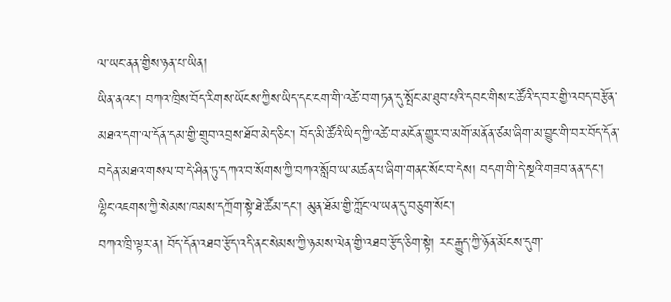ལ་ཡང་ནན་གྱིས་ཉན་པ་ཡིན།
ཡིན་ནའང་། བཀའ་ཁྲིས་བོད་རིགས་ཡོངས་ཀྱིས་ཡིད་དང་ངག་གི་འཚེ་བ་གཏན་དུ་སྤོང་མ་ཐུབ་པའི་དབང་གིས་ང་ཚོའི་ད་བར་གྱི་འབད་བརྩོན་མཐའ་དག་ལ་དོན་དམ་གྱི་གྲུབ་འབྲས་ཐོབ་མེད་ཅིང་། བོད་མི་ཚོའི་ཡིད་ཀྱི་འཚེ་བ་མངོན་གྱུར་བ་མགོ་མནོན་ཙམ་ཞིག་མ་བྱུང་གི་བར་བོད་དོན་བདེན་མཐའ་གསལ་བ་དེ་ཤིན་ཏུ་དཀའ་བ་སོགས་ཀྱི་བཀའ་སློབ་ཡ་མཚན་པ་ཞིག་གནང་སོང་བ་དེས། བདག་གི་དེ་སྔའི་གཟབ་ནན་དང་། ལྷིང་འཇགས་ཀྱི་སེམས་ཁམས་དཀྲོག་སྟེ་ཐེ་ཚོམ་དང་། མུན་ཐོམ་གྱི་ཀློང་ལ་ཡན་དུ་བཅུག་སོང་།
བཀའ་ཁྲི་ལྟར་ན། བོད་དོན་འཐབ་རྩོད་འདི་ནང་སེམས་ཀྱི་ཉམས་ལེན་གྱི་འཐབ་རྩོད་ཅིག་སྟེ། རང་རྒྱུད་ཀྱི་ཉོན་མོངས་དུག་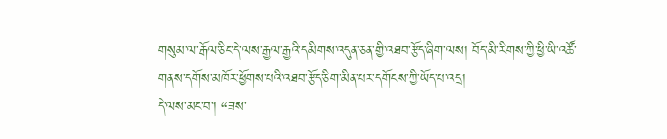གསུམ་ལ་རྒོལ་ཅིང་དེ་ལས་རྒྱལ་རྒྱའི་དམིགས་འདུན་ཅན་གྱི་འཐབ་རྩོད་ཞིག་ལས། བོད་མི་རིགས་ཀྱི་ཕྱི་ཡི་འཚོ་གནས་དགོས་མཁོར་ཕྱོགས་པའི་འཐབ་རྩོད་ཅིག་མིན་པར་དགོངས་ཀྱི་ཡོད་པ་འདྲ།
དེ་ལས་མང་བ་། “ཟས་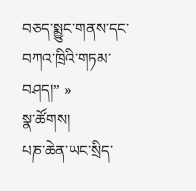བཅད་སྨྱུང་གནས་དང་བཀའ་ཁྲིའི་གཏམ་བཤད།” »
སྣ་ཚོགས།
པཎ་ཆེན་ཡང་སྲིད་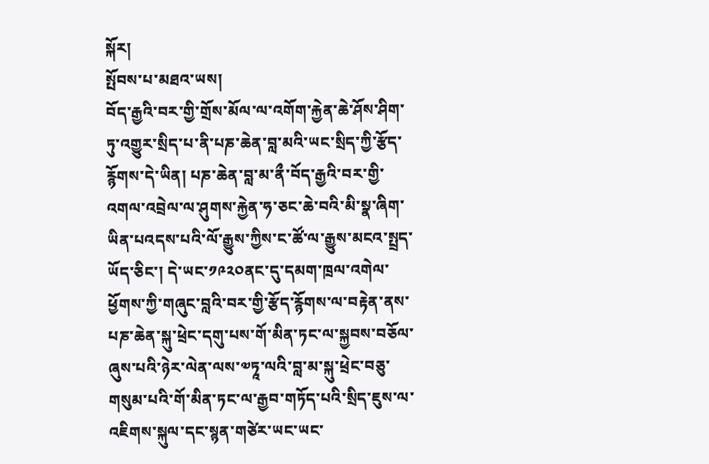སྐོར།
སྤོབས་པ་མཐའ་ཡས།
བོད་རྒྱའི་བར་གྱི་གྲོས་མོལ་ལ་འགོག་རྐྱེན་ཆེ་ཤོས་ཤིག་ཏུ་འགྱུར་སྲིད་པ་ནི་པཎ་ཆེན་བླ་མའི་ཡང་སྲིད་ཀྱི་རྩོད་རྙོགས་དེ་ཡིན། པཎ་ཆེན་བླ་མ་ནྀ་བོད་རྒྱའི་བར་གྱི་འགལ་འབྲེལ་ལ་ཤུགས་རྐྱེན་ཧ་ཅང་ཆེ་བའི་མི་སྣ་ཞིག་ཡིན་པའདས་པའི་ལོ་རྒྱུས་ཀྱིས་ང་ཚོ་ལ་རྒྱུས་མངའ་སྤྲད་ཡོད་ཅིང་། དེ་ཡང་༡༩༢༠ནང་དུ་དམག་ཁྲལ་འགེལ་ཕྱོགས་ཀྱི་གཞུང་བླའི་བར་གྱི་རྩོད་རྙོགས་ལ་བརྟེན་ནས་པཎ་ཆེན་སྐུ་ཕྲེང་དགུ་པས་གོ་མིན་ཏང་ལ་སྐྱབས་བཅོལ་ཞུས་པའི་ཉེར་ལེན་ལས་༧ཏཱ་ལའི་བླ་མ་སྐུ་ཕྲེང་བཅུ་གསུམ་པའི་གོ་མིན་ཏང་ལ་རྒྱབ་གཏོད་པའི་སྲིད་ཇུས་ལ་འཇིགས་སྐུལ་དང་སྙན་གཙེར་ཡང་ཡང་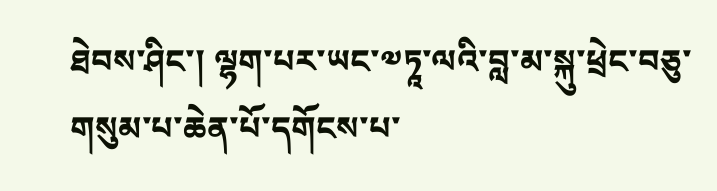ཐེབས་ཤིང་། ལྷག་པར་ཡང་༧ཏཱ་ལའི་བླ་མ་སྐུ་ཕྲེང་བཅུ་གསུམ་པ་ཆེན་པོ་དགོངས་པ་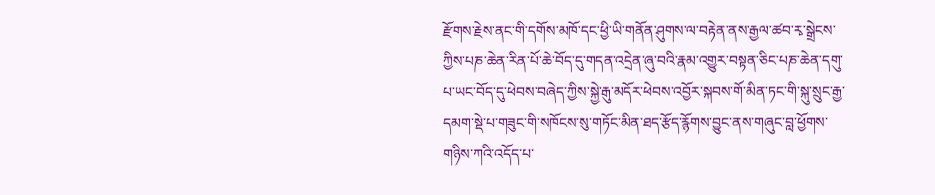རྫོགས་རྗེས་ནང་གི་དགོས་མཁོ་དང་ཕྱི་ཡི་གནོན་ཤུགས་ལ་བརྟེན་ནས་རྒྱལ་ཚབ་རྭ་སྒྲེངས་ཀྱིས་པཎ་ཆེན་རིན་པོ་ཆེ་བོད་དུ་གདན་འདྲེན་ཞུ་བའི་རྣམ་འགྱུར་བསྟན་ཅིང་པཎ་ཆེན་དགུ་པ་ཡང་བོད་དུ་ཕེབས་བཞེད་ཀྱིས་སྐྱེ་རྒུ་མདོར་ཕེབས་འབྱོར་སྐབས་གོ་མིན་ཏང་གི་སྐུ་སྲུང་རྒྱ་དམག་སྡེ་པ་གཟུང་གི་སཁོངས་སུ་གཏོང་མིན་ཐད་རྩོད་རྙོགས་བྱུང་ནས་གཞུང་བླ་ཕྱོགས་གཉིས་ཀའི་འདོད་པ་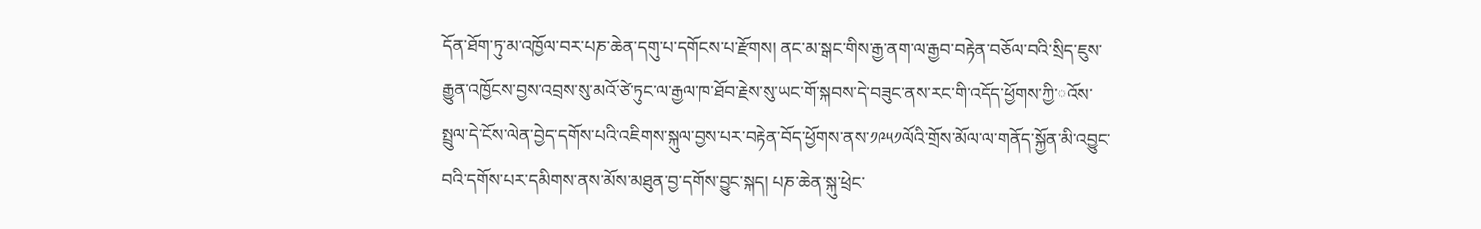དོན་ཐོག་ཏུ་མ་འཁྱོལ་བར་པཎ་ཆེན་དགུ་པ་དགོངས་པ་རྫོགས། ནང་མ་སྒང་གིས་རྒྱ་ནག་ལ་རྒྱབ་བརྟེན་བཅོལ་བའི་སྲིད་ཇུས་རྒྱུན་འཁྱོངས་བྱས་འབྲས་སུ་མའོ་ཙེ་ཏུང་ལ་རྒྱལ་ཁ་ཐོབ་རྗེས་སུ་ཡང་གོ་སྐབས་དེ་བཟུང་ནས་རང་གི་འདོད་ཕྱོགས་ཀྱི་◌འོས་སྤྲུལ་དེ་ངོས་ལེན་བྱེད་དགོས་པའི་འཇིགས་སྐུལ་བྱས་པར་བརྟེན་བོད་ཕྱོགས་ནས་༡༩༥༡ལོའི་གྲོས་མོལ་ལ་གནོད་སྐྱོན་མི་འབྱུང་བའི་དགོས་པར་དམིགས་ནས་མོས་མཐུན་བྱ་དགོས་བྱུང་སྐད། པཎ་ཆེན་སྐུ་ཕྲེང་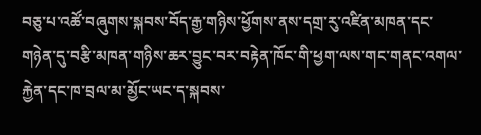བཅུ་པ་འཚོ་བཞུགས་སྐབས་བོད་རྒྱ་གཉིས་ཕྱོགས་ནས་དགྲ་རུ་འཛིན་མཁན་དང་གཉེན་དུ་བརྩི་མཁན་གཉིས་ཆར་བྱུང་བར་བརྟེན་ཁོང་གི་ཕྱག་ལས་གང་གནང་འགལ་རྐྱེན་དང་ཁ་བྲལ་མ་མྱོང་ཡང་ད་སྐབས་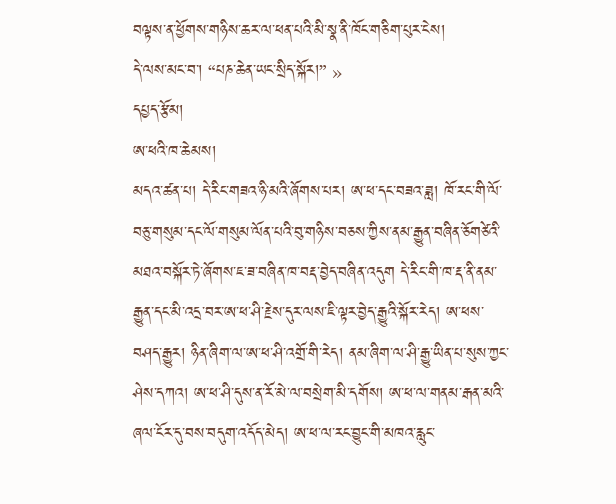བལྟས་ན་ཕྱོགས་གཉིས་ཆར་ལ་ཕན་པའི་མི་སྣ་ནི་ཁོང་གཅིག་པུར་ངེས།
དེ་ལས་མང་བ་། “པཎ་ཆེན་ཡང་སྲིད་སྐོར།” »
དཔྱད་རྩོམ།
ཨ་ཕའི་ཁ་ཆེམས།
མདའ་ཚན་པ། དེ་རིང་གཟའ་ཉི་མའི་ཞོགས་པར། ཨ་ཕ་དང་བཟའ་ཟླ། ཁོ་རང་གི་ལོ་བཅུ་གསུམ་དང་ལོ་གསུམ་ལོན་པའི་བུ་གཉིས་བཅས་ཀྱིས་ནམ་རྒྱུན་བཞིན་ཅོགཙེའི་མཐའ་བསྐོར་ཏེ་ཞོགས་ཇ་ཟ་བཞིན་ཁ་བརྡ་བྱེད་བཞིན་འདུག དེ་རིང་གི་ཁ་རྡ་ནི་ནམ་རྒྱུན་དང་མི་འདྲ་བར་ཨ་ཕ་ཤི་རྗེས་དུར་ལས་ཇི་ལྟར་བྱེད་རྒྱུའི་སྐོར་རེད། ཨ་ཕས་བཤད་རྒྱུར། ཉིན་ཞིག་ལ་ཨ་ཕ་ཤི་འགྲོ་གི་རེད། ནམ་ཞིག་ལ་ཤི་རྒྱུ་ཡིན་པ་སུས་ཀྱང་ཤེས་དཀའ། ཨ་ཕ་ཤི་དུས་ན་རོ་མེ་ལ་བསྲེག་མི་དགོས། ཨ་ཕ་ལ་གནམ་རྒན་མའི་ཞལ་ངོར་དུ་བས་བདུག་འདོད་མེད། ཨ་ཕ་ལ་རང་བྱུང་གི་མཁའ་རླུང་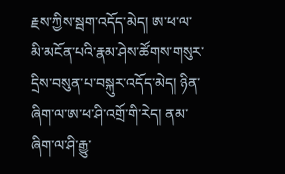རྗས་ཀྱིས་སྦག་འདོད་མེད། ཨ་ཕ་ལ་མི་མངོན་པའི་རྣམ་ཤེས་ཚོགས་གསུར་དྲིས་བསུན་པ་བསྐུར་འདོད་མེད། ཉིན་ཞིག་ལ་ཨ་ཕ་ཤི་འགྲོ་གི་རེད། ནམ་ཞིག་ལ་ཤི་རྒྱུ་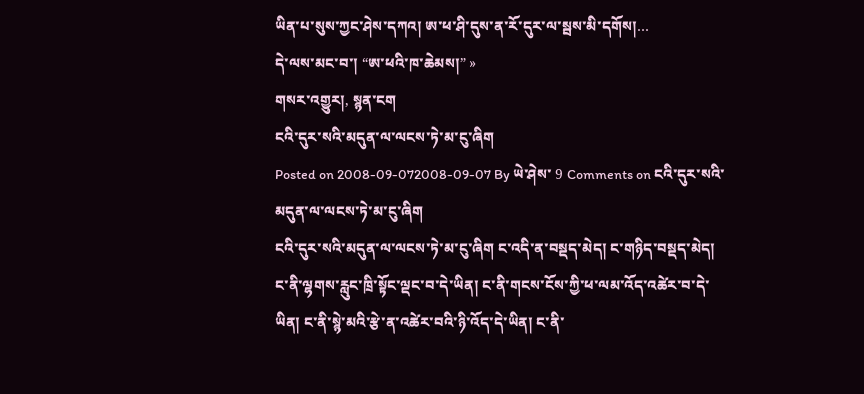ཡིན་པ་སུས་ཀྱང་ཤེས་དཀའ། ཨ་ཕ་ཤི་དུས་ན་རོ་དུར་ལ་སྦས་མི་དགོས།…
དེ་ལས་མང་བ་། “ཨ་ཕའི་ཁ་ཆེམས།” »
གསར་འགྱུར།, སྙན་ངག
ངའི་དུར་སའི་མདུན་ལ་ལངས་ཏེ་མ་ངུ་ཞིག
Posted on 2008-09-072008-09-07 By ཡེ་ཤེས་ 9 Comments on ངའི་དུར་སའི་མདུན་ལ་ལངས་ཏེ་མ་ངུ་ཞིག
ངའི་དུར་སའི་མདུན་ལ་ལངས་ཏེ་མ་ངུ་ཞིག ང་འདི་ན་བསྡད་མེད། ང་གཉིད་བསྡད་མེད། ང་ནི་ལྷགས་རླུང་ཁྲི་སྟོང་ལྡང་བ་དེ་ཡིན། ང་ནི་གངས་ངོས་ཀྱི་ཕ་ལམ་འོད་འཚེར་བ་དེ་ཡིན། ང་ནི་སྙེ་མའི་རྩེ་ན་འཚེར་བའི་ཉི་འོད་དེ་ཡིན། ང་ནི་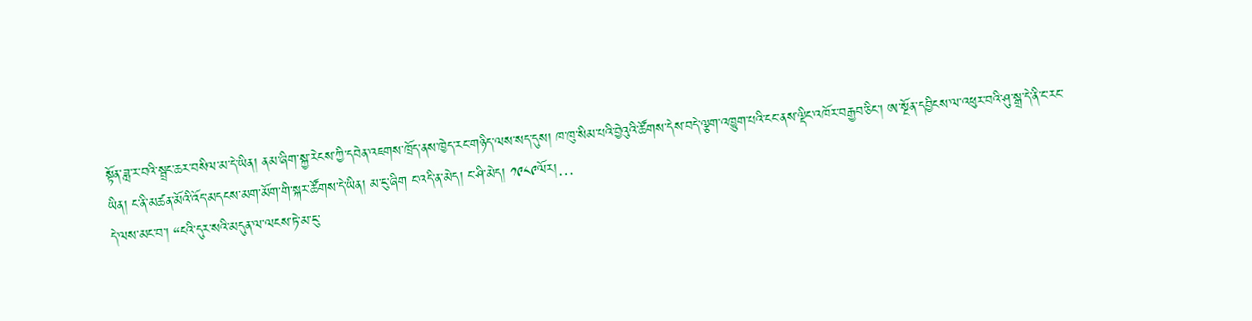སྟོན་ཟླ་ར་བའི་སྦྲང་ཆར་བསིལ་མ་དེ་ཡིན། ནམ་ཞིག་སྐྱ་རེངས་ཀྱི་དབེན་འཇགས་ཁྲོད་ནས་ཁྱེད་རང་གཉིད་ལས་སད་དུས། ཁ་ཁུ་སིམ་པའི་བྱེའུའི་ཚོགས་དེས་བདེ་ལྕག་འཁྱུག་པའི་ངང་ནས་ལྡིང་འཁོར་བརྒྱབ་ཅིང་། ཨ་སྔོན་དབྱིངས་ལ་འཕུར་བའི་ཤུ་སྒྲ་དེ་ནི་ང་རང་ཡིན། ང་ནི་མཚན་མོའི་འོད་མདངས་མག་མོག་གི་སྐར་ཚོགས་དེ་ཡིན། མ་ངུ་ཞིག ང་འདི་ན་མེད། ང་ཤི་མེད། ༡༩༨༩ལོར།…
དེ་ལས་མང་བ་། “ངའི་དུར་སའི་མདུན་ལ་ལངས་ཏེ་མ་ངུ་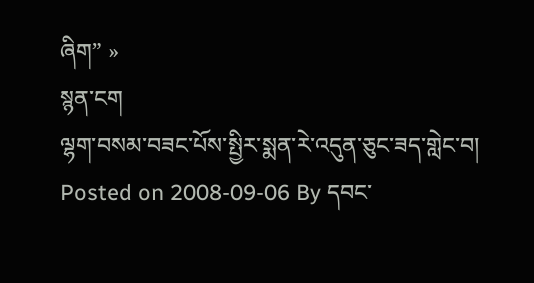ཞིག” »
སྙན་ངག
ལྷག་བསམ་བཟང་པོས་སྤྱིར་སྨན་རེ་འདུན་ཅུང་ཟད་གླེང་བ།
Posted on 2008-09-06 By དབང་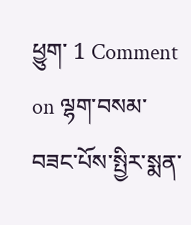ཕྱུག་ 1 Comment on ལྷག་བསམ་བཟང་པོས་སྤྱིར་སྨན་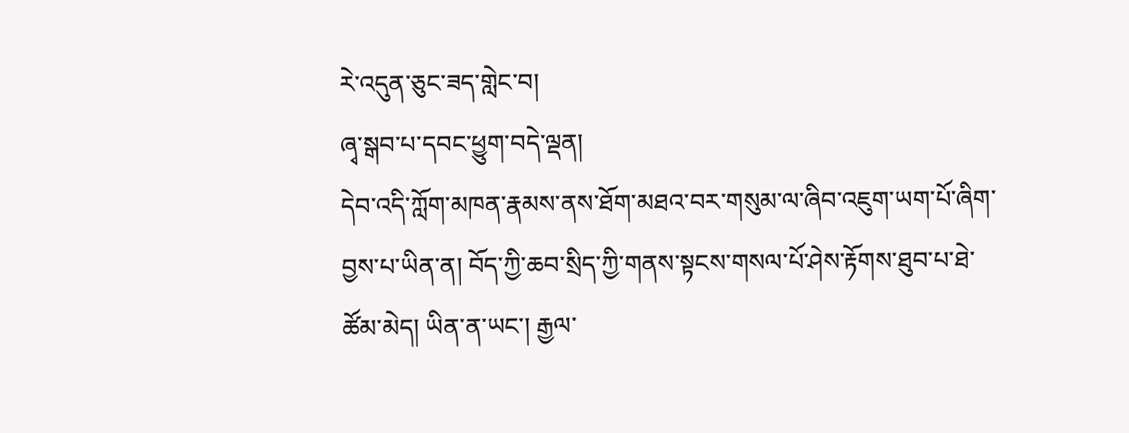རེ་འདུན་ཅུང་ཟད་གླེང་བ།
ཞྭ་སྒབ་པ་དབང་ཕྱུག་བདེ་ལྡན།
དེབ་འདི་ཀློག་མཁན་རྣམས་ནས་ཐོག་མཐའ་བར་གསུམ་ལ་ཞིབ་འཇུག་ཡག་པོ་ཞིག་བྱས་པ་ཡིན་ན། བོད་ཀྱི་ཆབ་སྲིད་ཀྱི་གནས་སྟངས་གསལ་པོ་ཤེས་རྟོགས་ཐུབ་པ་ཐེ་ཚོམ་མེད། ཡིན་ན་ཡང་། རྒྱལ་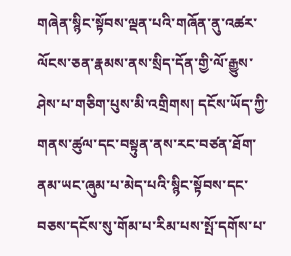གཞེན་སྙིང་སྟོབས་ལྡན་པའི་གཞོན་ནུ་འཚར་ལོངས་ཅན་རྣམས་ནས་སྲིད་དོན་གྱི་ལོ་རྒྱུས་ཤེས་པ་གཅིག་པུས་མི་འགྲིགས། དངོས་ཡོད་ཀྱི་གནས་ཚུལ་དང་བསྟུན་ནས་རང་བཙན་ཐོག་ནམ་ཡང་ཞུམ་པ་མེད་པའི་སྙིང་སྟོབས་དང་བཅས་དངོས་སུ་གོམ་པ་རིམ་པས་སྤོ་དགོས་པ་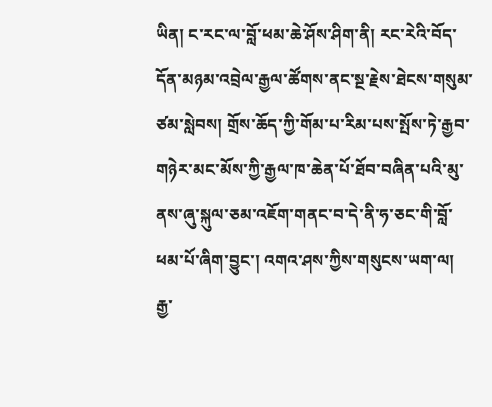ཡིན། ང་རང་ལ་བློ་ཕམ་ཆེ་ཤོས་ཤིག་ནི། རང་རེའི་བོད་དོན་མཉམ་འབྲེལ་རྒྱལ་ཚོགས་ནང་སྔ་རྗེས་ཐེངས་གསུམ་ཙམ་སླེབས། གྲོས་ཆོད་ཀྱི་གོམ་པ་རིམ་པས་སྤོས་ཏེ་རྒྱབ་གཉེར་མང་མོས་ཀྱི་རྒྱལ་ཁ་ཆེན་པོ་ཐོབ་བཞིན་པའི་མུ་ནས་ཞུ་སྐུལ་ཅམ་འཇོག་གནང་བ་དེ་ནི་ཧ་ཅང་གི་བློ་ཕམ་པོ་ཞིག་བྱུང་། འགའ་ཤས་ཀྱིས་གསུངས་ཡག་ལ། རྒྱ་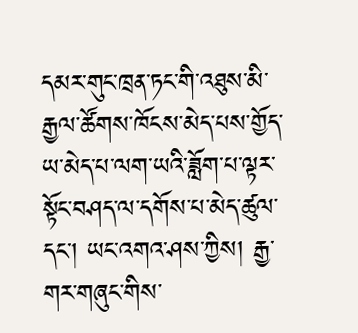དམར་གུང་ཁྲན་ཏང་གི་འཐུས་མི་རྒྱལ་ཚོགས་ཁོངས་མེད་པས་གྱོད་ཡ་མེད་པ་ལག་ཡའི་ཟློག་པ་ལྟར་སྟོང་བཤད་ལ་དགོས་པ་མེད་ཚུལ་དང་། ཡང་འགའ་ཤས་ཀྱིས། རྒྱ་གར་གཞུང་གིས་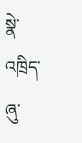སྣེ་འཁྲིད་ཞུ་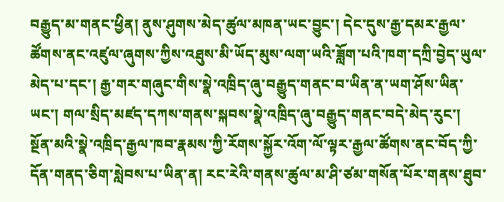བརྒྱུད་མ་གནང་ཕྱིན། ནུས་ཤུགས་མེད་ཚུལ་མཁན་ཡང་བྱུང་། དེང་དུས་རྒྱ་དམར་རྒྱལ་ཚོགས་ནང་འཛུལ་ཞུགས་ཀྱིས་འཐུས་མི་ཡོད་མུས་ལག་ཡའི་ཟློག་པའི་ཁག་དཀྲི་བྱེད་ཡུལ་མེད་པ་དང་། རྒྱ་གར་གཞུང་གིས་སྣེ་འཁྲིད་ཞུ་བརྒྱུད་གནང་བ་ཡིན་ན་ཡག་ཤོས་ཡིན་ཡང་། གལ་སྲིད་མཛད་དཀས་གནས་སྐབས་སྣེ་འཁྲིད་ཞུ་བརྒྱུད་གནང་བདེ་མེད་རུང་། སྔོན་མའི་སྣེ་འཁྲིད་རྒྱལ་ཁབ་རྣམས་ཀྱི་རོགས་སྐྱོར་འོག་ལོ་ལྟར་རྒྱལ་ཚོགས་ནང་བོད་ཀྱི་དོན་གནད་ཅིག་སླེབས་པ་ཡིན་ན། རང་རེའི་གནས་ཚུལ་མ་ཤི་ཙམ་གསོན་པོར་གནས་ཐུབ་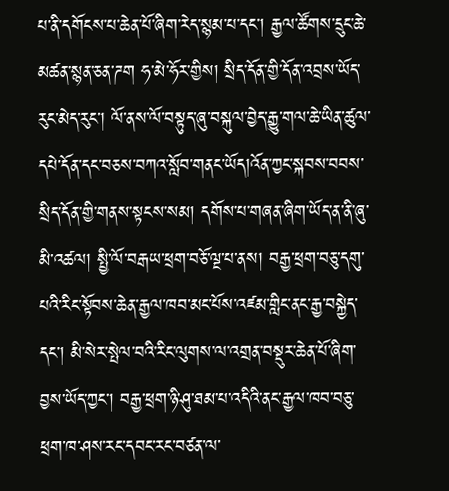པ་ནི་དགོངས་པ་ཆེན་པོ་ཞིག་རེད་སྙམ་པ་དང་། རྒྱལ་ཚོགས་དྲུང་ཆེ་མཚན་སྙན་ཅན་ཌག ཧ་མེ་ཧོར་གྱིས། སྲིད་དོན་གྱི་དོན་འབྲས་ཡོད་རུང་མེད་རུང་། ལོ་ནས་ལོ་བསྟུད་ཞུ་བསྐུལ་བྱེད་རྒྱུ་གལ་ཆེ་ཡིན་ཚུལ་དཔེ་དོན་དང་བཅས་བཀའ་སློབ་གནང་ཡོད།འོན་ཀྱང་སྐབས་བབས་སྲིད་དོན་གྱི་གནས་སྟངས་སམ། དགོས་པ་གཞན་ཞིག་ཡོད་ན་ནི་ཞུ་མི་འཚལ། སྤྱི་ལོ་བརྒཡ་ཕྲག་བཅོ་ལྔ་པ་ནས། བརྒྱ་ཕྲག་བཅུ་དགུ་པའི་རིང་སྟོབས་ཆེན་རྒྱལ་ཁབ་མང་པོས་འཛམ་གླིང་ནང་རྒྱ་བསྐྱེད་དང་། མི་སེར་སྤེལ་བའི་རིང་ལུགས་ལ་འགྲན་བསྡུར་ཆེན་པོ་ཞིག་བྱས་ཡོད་ཀྱང་། བརྒྱ་ཕྲག་ཉི་ཤུ་ཐམ་པ་འདིའི་ནང་རྒྱལ་ཁབ་བཅུ་ཕྲག་ཁ་ཤས་རང་དབང་རང་བཙན་ལ་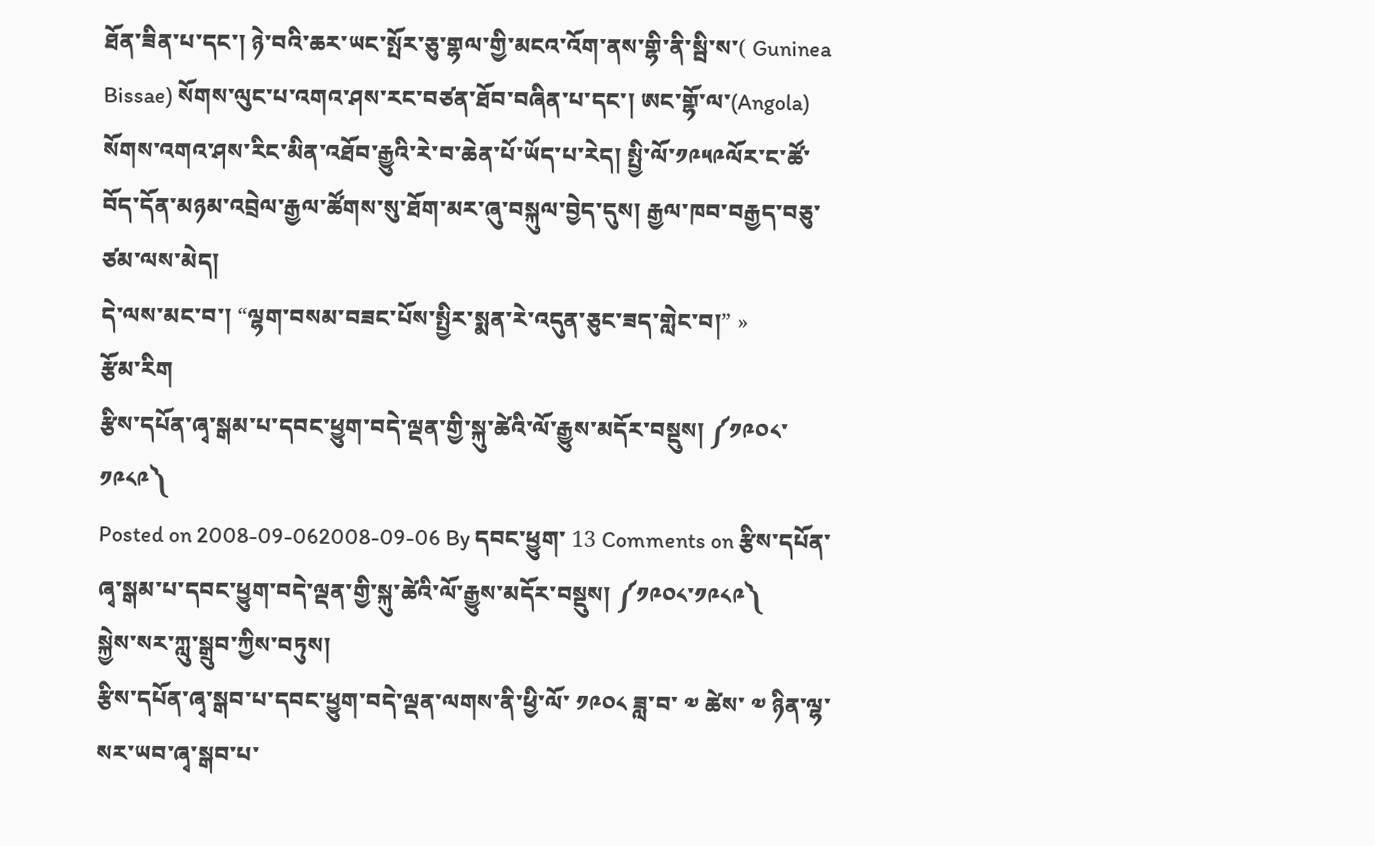ཐོན་ཟིན་པ་དང་། ཉེ་བའི་ཆར་ཡང་སྤོར་ཅུ་གྷལ་གྱི་མངའ་འོག་ནས་གྷི་ནི་སྦི་ས་( Guninea Bissae) སོགས་ལུང་པ་འགའ་ཤས་རང་བཙན་ཐོབ་བཞིན་པ་དང་། ཨང་གྷོ་ལ་(Angola) སོགས་འགའ་ཤས་རིང་མིན་འཐོབ་རྒྱུའི་རེ་བ་ཆེན་པོ་ཡོད་པ་རེད། སྤྱི་ལོ་༡༩༥༩ལོར་ང་ཚོ་བོད་དོན་མཉམ་འབྲེལ་རྒྱལ་ཚོགས་སུ་ཐོག་མར་ཞུ་བསྐུལ་བྱེད་དུས། རྒྱལ་ཁབ་བརྒྱད་བཅུ་ཙམ་ལས་མེད།
དེ་ལས་མང་བ་། “ལྷག་བསམ་བཟང་པོས་སྤྱིར་སྨན་རེ་འདུན་ཅུང་ཟད་གླེང་བ།” »
རྩོམ་རིག
རྩིས་དཔོན་ཞྭ་སྒམ་པ་དབང་ཕྱུག་བདེ་ལྡན་གྱི་སྐུ་ཚེའི་ལོ་རྒྱུས་མདོར་བསྡུས། ༼༡༩༠༨་༡༩༨༩༽
Posted on 2008-09-062008-09-06 By དབང་ཕྱུག་ 13 Comments on རྩིས་དཔོན་ཞྭ་སྒམ་པ་དབང་ཕྱུག་བདེ་ལྡན་གྱི་སྐུ་ཚེའི་ལོ་རྒྱུས་མདོར་བསྡུས། ༼༡༩༠༨་༡༩༨༩༽
སྐྱེས་སར་ཀླུ་སྒྲུབ་ཀྱིས་བཏུས།
རྩིས་དཔོན་ཞྭ་སྒབ་པ་དབང་ཕྱུག་བདེ་ལྡན་ལགས་ནི་ཕྱི་ལོ་ ༡༩༠༨ ཟླ་བ་ ༧ ཚེས་ ༧ ཉིན་ལྷ་སར་ཡབ་ཞྭ་སྒབ་པ་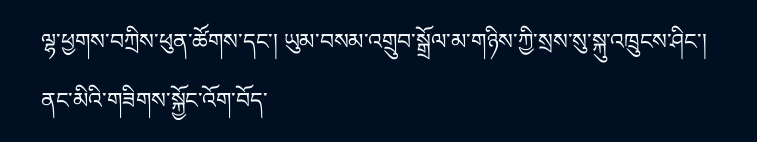ལྷ་ཕྱགས་བཀྲིས་ཕུན་ཚོགས་དང་། ཡུམ་བསམ་འགྲུབ་སྒྲོལ་མ་གཉིས་ཀྱི་སྲས་སུ་སྐུ་འཁྲུངས་ཤིང་། ནང་མིའི་གཟིགས་སྐྱོང་འོག་བོད་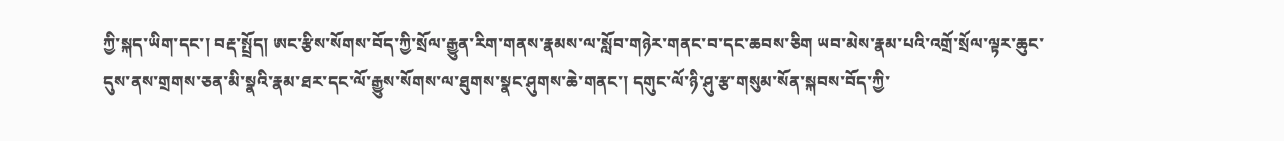ཀྱི་སྐད་ཡིག་དང་། བརྡ་སྤྲོད། ཨང་རྩིས་སོགས་བོད་ཀྱི་སྲོལ་རྒྱུན་རིག་གནས་རྣམས་ལ་སློབ་གཉེར་གནང་བ་དང་ཆབས་ཅིག ཡབ་མེས་རྣམ་པའི་འགྲོ་སྲོལ་ལྟར་ཆུང་དུས་ནས་གྲགས་ཅན་མི་སྣའི་རྣམ་ཐར་དང་ལོ་རྒྱུས་སོགས་ལ་ཐུགས་སྣང་ཤུགས་ཆེ་གནང་། དགུང་ལོ་ཉི་ཤུ་རྩ་གསུམ་སོན་སྐབས་བོད་ཀྱི་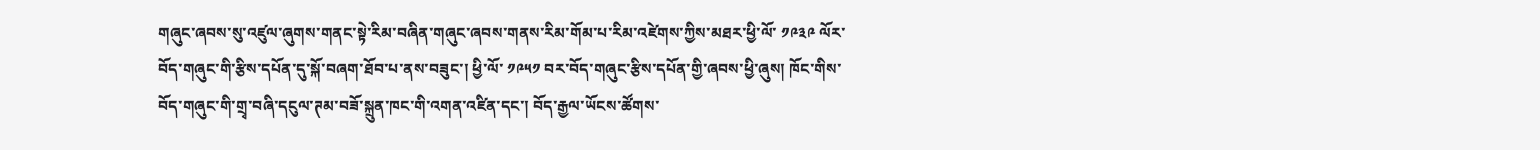གཞུང་ཞབས་སུ་འཛུལ་ཞུགས་གནང་སྟེ་རིམ་བཞིན་གཞུང་ཞབས་གནས་རིམ་གོམ་པ་རིམ་འཛེགས་ཀྱིས་མཐར་ཕྱི་ལོ་ ༡༩༣༩ ལོར་བོད་གཞུང་གི་རྩིས་དཔོན་དུ་སྐོ་བཞག་ཐོབ་པ་ནས་བཟུང་། ཕྱི་ལོ་ ༡༩༥༡ བར་བོད་གཞུང་རྩིས་དཔོན་གྱི་ཞབས་ཕྱི་ཞུས། ཁོང་གིས་བོད་གཞུང་གི་གྲྭ་བཞི་དངུལ་ཊམ་བཟོ་སྐྲུན་ཁང་གི་འགན་འཛིན་དང་། བོད་རྒྱལ་ཡོངས་ཚོགས་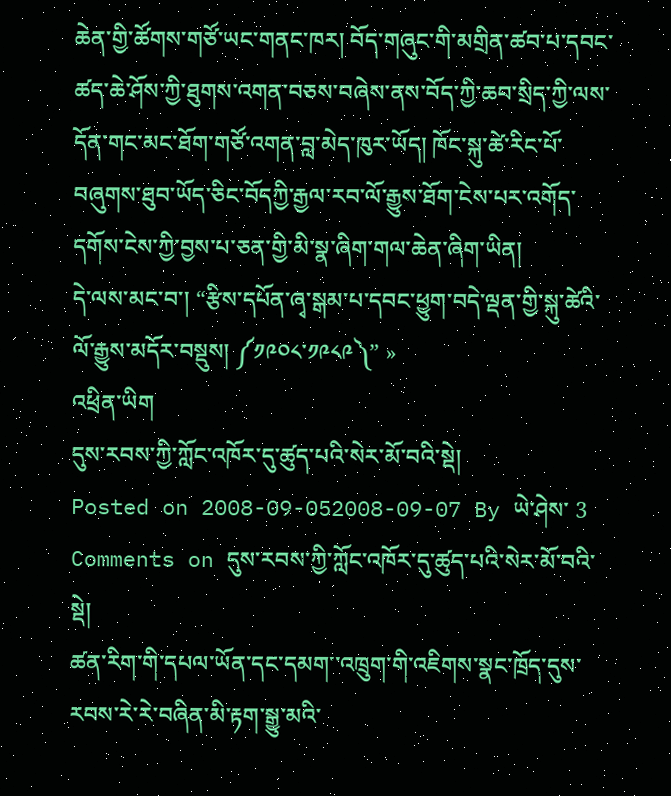ཆེན་གྱི་ཚོགས་གཙོ་ཡང་གནང་ཁར། བོད་གཞུང་གི་མགྲིན་ཚབ་པ་དབང་ཚད་ཆེ་ཤོས་ཀྱི་ཐུགས་འགན་བཅས་བཞེས་ནས་བོད་ཀྱི་ཆབ་སྲིད་ཀྱི་ལས་དོན་གང་མང་ཐོག་གཙོ་འགན་བླ་མེད་ཁུར་ཡོད། ཁོང་སྐུ་ཚེ་རིང་པོ་བཞུགས་ཐུབ་ཡོད་ཅིང་བོདཀྱི་རྒྱལ་རབ་ལོ་རྒྱུས་ཐོག་ངེས་པར་འགོད་དགོས་ངེས་ཀྱི་བྱས་པ་ཅན་གྱི་མི་སྣ་ཞིག་གལ་ཆེན་ཞིག་ཡིན།
དེ་ལས་མང་བ་། “རྩིས་དཔོན་ཞྭ་སྒམ་པ་དབང་ཕྱུག་བདེ་ལྡན་གྱི་སྐུ་ཚེའི་ལོ་རྒྱུས་མདོར་བསྡུས། ༼༡༩༠༨་༡༩༨༩༽” »
འཕྲིན་ཡིག
དུས་རབས་ཀྱི་ཀློང་འཁོར་དུ་ཚུད་པའི་སེར་མོ་བའི་སྡེ།
Posted on 2008-09-052008-09-07 By ཡེ་ཤེས་ 3 Comments on དུས་རབས་ཀྱི་ཀློང་འཁོར་དུ་ཚུད་པའི་སེར་མོ་བའི་སྡེ།
ཚན་རིག་གི་དཔལ་ཡོན་དང་དམག་་འཁྲུག་གི་འཇིགས་སྣང་ཁྲོད་དུས་རབས་རེ་རེ་བཞིན་མི་རྟག་སྒྱུ་མའི་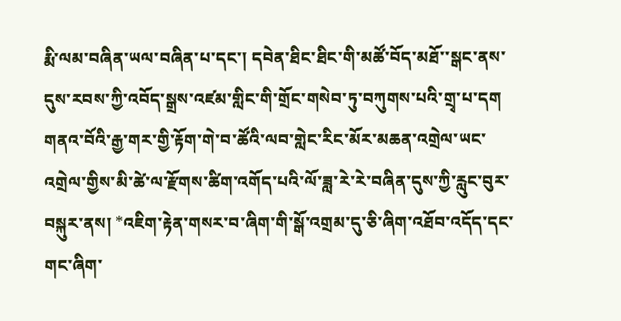རྨི་ལམ་བཞིན་ཡལ་བཞིན་པ་དང་། དབེན་ཐིང་ཐིང་གི་མཚོ་བོད་མཐོ་་སྒང་ནས་དུས་རབས་ཀྱི་འབོད་སྒྲས་འཛམ་གླིང་གི་གྲོང་གསེབ་ཏུ་བཀུགས་པའི་གྲྭ་པ་དག གནའ་བོའི་རྒྱ་གར་གྱི་རྟོག་གེ་བ་ཚོའི་ལབ་གླེང་རིང་མོར་མཆན་འགྲེལ་ཡང་འགྲེལ་གྱིས་མི་ཚེ་ལ་རྫོགས་ཚིག་འགོད་པའི་ལོ་ཟླ་རེ་རེ་བཞིན་དུས་ཀྱི་རླུང་བུར་བསྐུར་ནས། *འཇིག་རྟེན་གསར་བ་ཞིག་གི་སྒོ་འགྲམ་དུ་ཅི་ཞིག་འཐོབ་འདོད་དང་གང་ཞིག་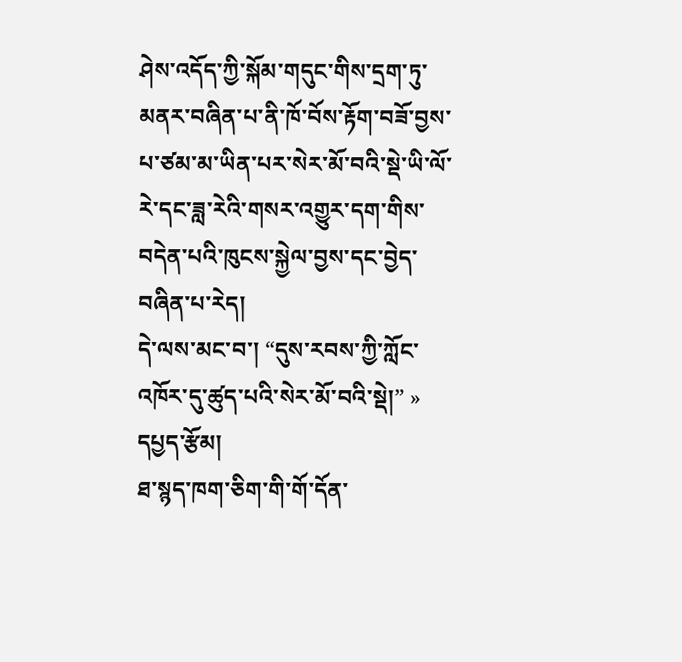ཤེས་འདོད་ཀྱི་སྐོམ་གདུང་གིས་དྲག་ཏུ་མནར་བཞིན་པ་ནི་ཁོ་བོས་རྟོག་བཟོ་བྱས་པ་ཙམ་མ་ཡིན་པར་སེར་མོ་བའི་སྡེ་ཡི་ལོ་རེ་དང་ཟླ་རེའི་གསར་འགྱུར་དག་གིས་བདེན་པའི་ཁུངས་སྐྱེལ་བྱས་དང་བྱེད་བཞིན་པ་རེད།
དེ་ལས་མང་བ་། “དུས་རབས་ཀྱི་ཀློང་འཁོར་དུ་ཚུད་པའི་སེར་མོ་བའི་སྡེ།” »
དཔྱད་རྩོམ།
ཐ་སྙད་ཁག་ཅིག་གི་གོ་དོན་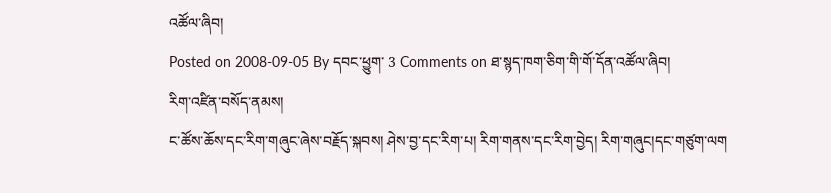འཚོལ་ཞིབ།
Posted on 2008-09-05 By དབང་ཕྱུག་ 3 Comments on ཐ་སྙད་ཁག་ཅིག་གི་གོ་དོན་འཚོལ་ཞིབ།
རིག་འཛིན་བསོད་ནམས།
ང་ཚོས་ཆོས་དང་རིག་གཞུང་ཞེས་བརྗོད་སྐབས། ཤེས་བྱ་དང་རིག་པ། རིག་གནས་དང་རིག་བྱེད། རིག་གཞུང།དང་གཙུག་ལག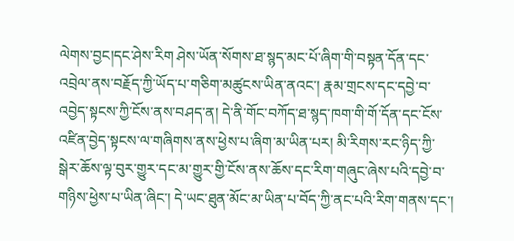ལེགས་བྱང།དང་ཤེས་རིག ཤེས་ཡོན་སོགས་ཐ་སྙད་མང་པོ་ཞིག་གི་བསྟན་དོན་དང་འབྲེལ་ནས་བརྗོད་ཀྱི་ཡོད་པ་གཅིག་མཚུངས་ཡིན་ནའང་། རྣམ་གྲངས་དང་དབྱེ་བ་འབྱེད་སྟངས་ཀྱི་ངོས་ནས་བཤད་ན། དེ་ནི་གོང་བཀོད་ཐ་སྙད་ཁག་གི་གོ་དོན་དང་ངོས་འཛིན་བྱེད་སྟངས་ལ་གཞིགས་ནས་ཕྱེས་པ་ཞིག་མ་ཡིན་པར། མི་རིགས་རང་ཉིད་ཀྱི་སྒེར་ཆོས་ལྟ་བུར་གྱུར་དང་མ་གྱུར་གྱི་ངོས་ནས་ཆོས་དང་རིག་གཞུང་ཞེས་པའི་དབྱེ་བ་གཉིས་ཕྱེས་པ་ཡིན་ཞིང་། དེ་ཡང་ཐུན་མོང་མ་ཡིན་པ་བོད་ཀྱི་ནང་པའི་རིག་གནས་དང་།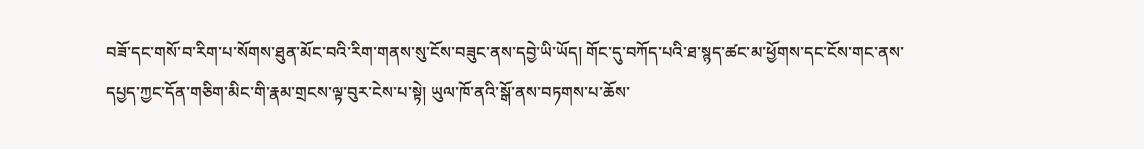བཟོ་དང་གསོ་བ་རིག་པ་སོགས་ཐུན་མོང་བའི་རིག་གནས་སུ་ངོས་བཟུང་ནས་དབྱེ་ཡི་ཡོད། གོང་དུ་བཀོད་པའི་ཐ་སྙད་ཚང་མ་ཕྱོགས་དང་ངོས་གང་ནས་དཔྱད་ཀྱང་དོན་གཅིག་མིང་གི་རྣམ་གྲངས་ལྟ་བུར་ངེས་པ་སྟེ། ཡུལ་ཁོ་ནའི་སྒོ་ནས་བཏགས་པ་ཆོས་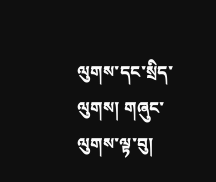ལུགས་དང་སྲིད་ལུགས། གཞུང་ལུགས་ལྟ་བུ།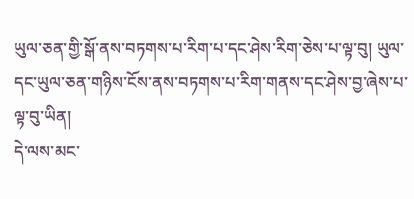ཡུལ་ཅན་གྱི་སྒོ་ནས་བཏགས་པ་རིག་པ་དང་ཤེས་རིག་ཅེས་པ་ལྟ་བུ། ཡུལ་དང་ཡུལ་ཅན་གཉིས་ངོས་ནས་བཏགས་པ་རིག་གནས་དང་ཤེས་བྱ་ཞེས་པ་ལྟ་བུ་ཡིན།
དེ་ལས་མང་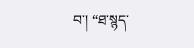བ་། “ཐ་སྙད་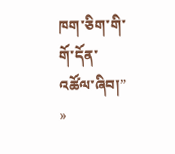ཁག་ཅིག་གི་གོ་དོན་འཚོལ་ཞིབ།” »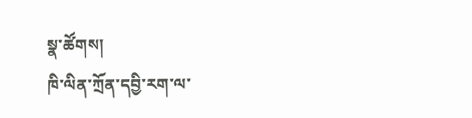སྣ་ཚོགས།
ཁི་ལིན་ཀྲོན་དབྱི་རག་ལ་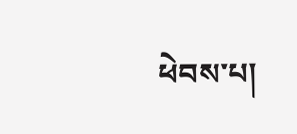ཕེབས་པ།